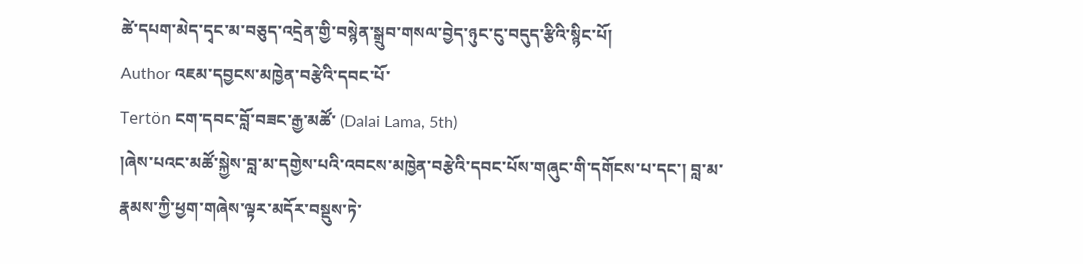ཚེ་དཔག་མེད་དྭང་མ་བཅུད་འདྲེན་གྱི་བསྙེན་སྒྲུབ་གསལ་བྱེད་ཉུང་ངུ་བདུད་རྩིའི་སྙིང་པོ།
Author འཇམ་དབྱངས་མཁྱེན་བརྩེའི་དབང་པོ་
Tertön ངག་དབང་བློ་བཟང་རྒྱ་མཚོ་ (Dalai Lama, 5th)
།ཞེས་པའང་མཚོ་སྐྱེས་བླ་མ་དགྱེས་པའི་འབངས་མཁྱེན་བརྩེའི་དབང་པོས་གཞུང་གི་དགོངས་པ་དང་། བླ་མ་རྣམས་ཀྱི་ཕྱག་གཞེས་ལྟར་མདོར་བསྡུས་ཏེ་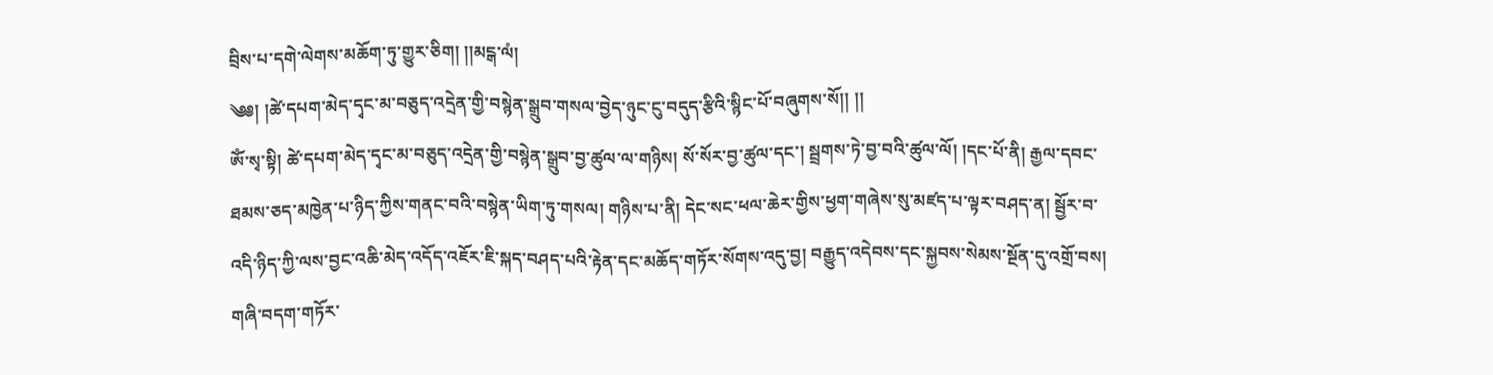བྲིས་པ་དགེ་ལེགས་མཆོག་ཏུ་གྱུར་ཅིག། །།མངྒ་ལཾ།
༄༅། །ཚེ་དཔག་མེད་དྭང་མ་བཅུད་འདྲེན་གྱི་བསྙེན་སྒྲུབ་གསལ་བྱེད་ཉུང་ངུ་བདུད་རྩིའི་སྙིང་པོ་བཞུགས་སོ།། །།
ཨོཾ་སྭ་སྟི། ཚེ་དཔག་མེད་དྭང་མ་བཅུད་འདྲེན་གྱི་བསྙེན་སྒྲུབ་བྱ་ཚུལ་ལ་གཉིས། སོ་སོར་བྱ་ཚུལ་དང་། སྦྲགས་ཏེ་བྱ་བའི་ཚུལ་ལོ། །དང་པོ་ནི། རྒྱལ་དབང་ཐམས་ཅད་མཁྱེན་པ་ཉིད་ཀྱིས་གནང་བའི་བསྙེན་ཡིག་ཏུ་གསལ། གཉིས་པ་ནི། དེང་སང་ཕལ་ཆེར་གྱིས་ཕྱག་གཞེས་སུ་མཛད་པ་ལྟར་བཤད་ན། སྦྱོར་བ་འདི་ཉིད་ཀྱི་ལས་བྱང་འཆི་མེད་འདོད་འཇོར་ཇི་སྐད་བཤད་པའི་རྟེན་དང་མཆོད་གཏོར་སོགས་འདུ་བྱ། བརྒྱུད་འདེབས་དང་སྐྱབས་སེམས་སྔོན་དུ་འགྲོ་བས། གཞི་བདག་གཏོར་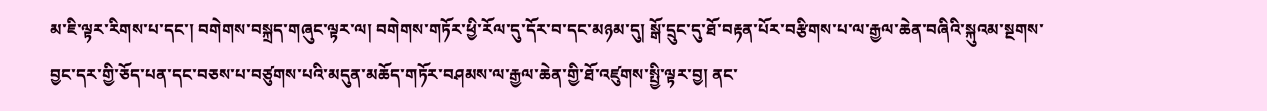མ་ཇི་ལྟར་རིགས་པ་དང་། བགེགས་བསྐྲད་གཞུང་ལྟར་ལ། བགེགས་གཏོར་ཕྱི་རོལ་དུ་དོར་བ་དང་མཉམ་དུ། སྒོ་དྲུང་དུ་ཐོ་བརྟན་པོར་བརྩིགས་པ་ལ་རྒྱལ་ཆེན་བཞིའི་སྐུའམ་སྔགས་བྱང་དར་གྱི་ཅོད་པན་དང་བཅས་པ་བཙུགས་པའི་མདུན་མཆོད་གཏོར་བཤམས་ལ་རྒྱལ་ཆེན་གྱི་ཐོ་འཛུགས་སྤྱི་ལྟར་བྱ། ནང་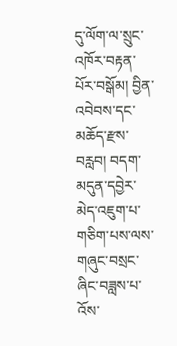དུ་ལོག་ལ་སྲུང་འཁོར་བརྟན་པོར་བསྒོམ། བྱིན་འབེབས་དང་མཆོད་རྫས་བརླབ། བདག་མདུན་དབྱེར་མེད་འཇུག་པ་གཅིག་པས་ལས་གཞུང་བསྲང་ཞིང་བཟླས་པ་འོས་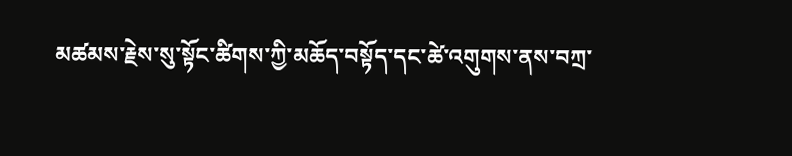མཚམས་རྗེས་སུ་སྟོང་ཚིགས་ཀྱི་མཆོད་བསྟོད་དང་ཚེ་འགུགས་ནས་བཀྲ་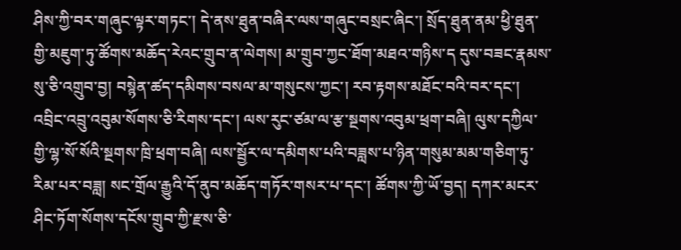ཤིས་ཀྱི་བར་གཞུང་ལྟར་གཏང་། དེ་ནས་ཐུན་བཞིར་ལས་གཞུང་བསྲང་ཞིང་། སྲོད་ཐུན་ནམ་ཕྱི་ཐུན་གྱི་མཇུག་ཏུ་ཚོགས་མཆོད་རེའང་གྲུབ་ན་ལེགས། མ་གྲུབ་ཀྱང་ཐོག་མཐའ་གཉིས་ད དུས་བཟང་རྣམས་སུ་ཅི་འགྲུབ་བྱ། བསྙེན་ཚད་དམིགས་བསལ་མ་གསུངས་ཀྱང་། རབ་རྟགས་མཐོང་བའི་བར་དང་། འབྲིང་འབྲུ་འབུམ་སོགས་ཅི་རིགས་དང་། ལས་རུང་ཙམ་ལ་རྩ་སྔགས་འབུམ་ཕྲག་བཞི། ལུས་དཀྱིལ་གྱི་ལྷ་སོ་སོའི་སྔགས་ཁྲི་ཕྲག་བཞི། ལས་སྦྱོར་ལ་དམིགས་པའི་བཟླས་པ་ཉིན་གསུམ་མམ་གཅིག་ཏུ་རིམ་པར་བཟླ། སང་གྲོལ་རྒྱུའི་དོ་ནུབ་མཆོད་གཏོར་གསར་པ་དང་། ཚོགས་ཀྱི་ཡོ་བྱད། དཀར་མངར་ཤིང་ཏོག་སོགས་དངོས་གྲུབ་ཀྱི་རྫས་ཅི་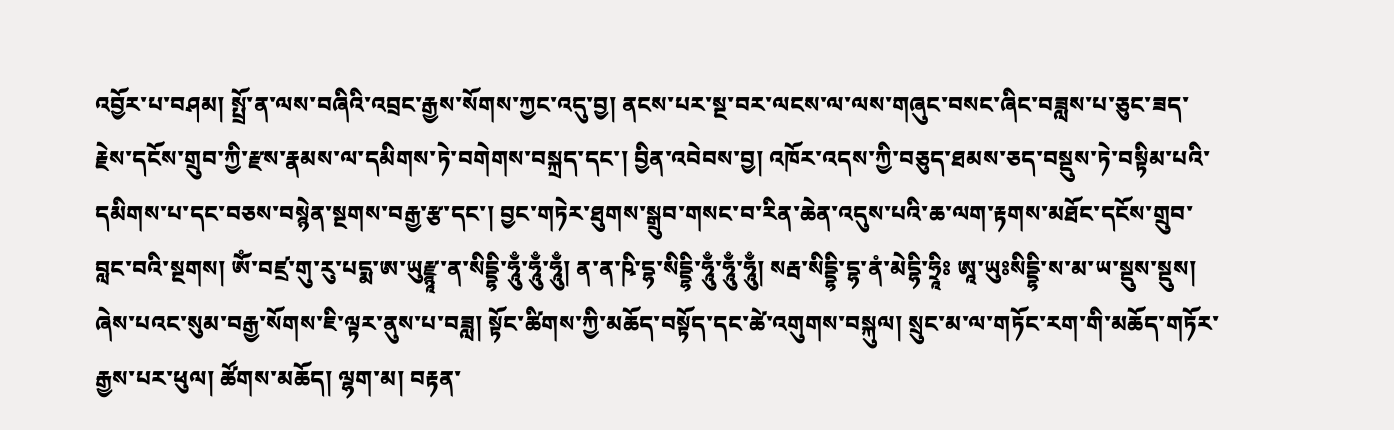འབྱོར་པ་བཤམ། སྤྲོ་ན་ལས་བཞིའི་འབྲང་རྒྱས་སོགས་ཀྱང་འདུ་བྱ། ནངས་པར་སྔ་བར་ལངས་ལ་ལས་གཞུང་བསང་ཞིང་བཟླས་པ་ཅུང་ཟད་རྗེས་དངོས་གྲུབ་ཀྱི་རྫས་རྣམས་ལ་དམིགས་ཏེ་བགེགས་བསྐྲད་དང་། བྱིན་འབེབས་བྱ། འཁོར་འདས་ཀྱི་བཅུད་ཐམས་ཅད་བསྡུས་ཏེ་བསྟིམ་པའི་དམིགས་པ་དང་བཅས་བསྙེན་སྔགས་བརྒྱ་རྩ་དང་། བྱང་གཏེར་ཐུགས་སྒྲུབ་གསང་བ་རིན་ཆེན་འདུས་པའི་ཆ་ལག་རྟགས་མཐོང་དངོས་གྲུབ་བླང་བའི་སྔགས། ཨོཾ་བཛྲ་གུ་རུ་པདྨ་ཨ་ཡུརྫྙཱ་ན་སིདྡྷི་ཧཱུྃ་ཧཱུྃ་ཧཱུྃ། ན་ན་ཥི་དྷ་སིདྡྷི་ཧཱུྃ་ཧཱུྃ་ཧཱུྃ། སརྦ་སིདྡྷི་དྷ་ནཾ་མེདྷི་ཧྲཱིཿ ཨཱ་ཡུཿསིདྡྷི་ས་མ་ཡ་སྡུས་སྡུས། ཞེས་པའང་སུམ་བརྒྱ་སོགས་ཇི་ལྟར་ནུས་པ་བཟླ། སྟོང་ཚིགས་ཀྱི་མཆོད་བསྟོད་དང་ཚེ་འགུགས་བསྐུལ། སྲུང་མ་ལ་གཏོང་རག་གི་མཆོད་གཏོར་རྒྱས་པར་ཕུལ། ཚོགས་མཆོད། ལྷག་མ། བརྟན་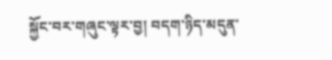སྐྱོང་བར་གཞུང་ལྟར་བྱ། བདག་ཉིད་མདུན་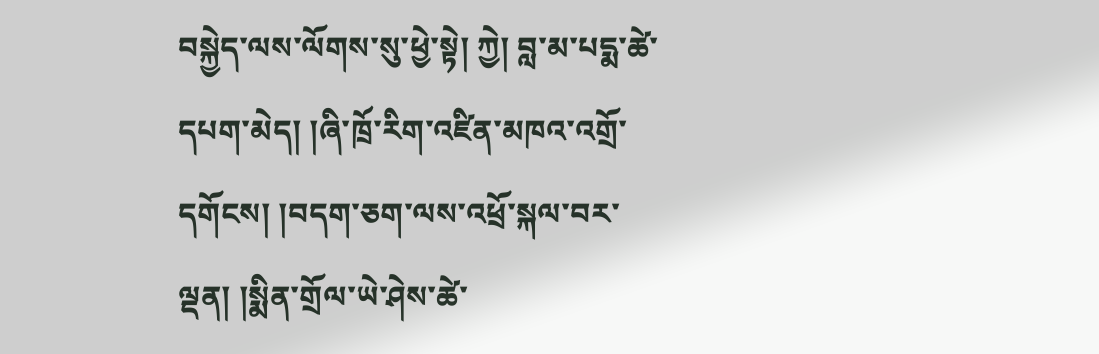བསྐྱེད་ལས་ལོགས་སུ་ཕྱེ་སྟེ། ཀྱེ། བླ་མ་པདྨ་ཚེ་དཔག་མེད། །ཞི་ཁྲོ་རིག་འཛིན་མཁའ་འགྲོ་དགོངས། །བདག་ཅག་ལས་འཕྲོ་སྐལ་བར་ལྡན། །སྨིན་གྲོལ་ཡེ་ཤེས་ཚེ་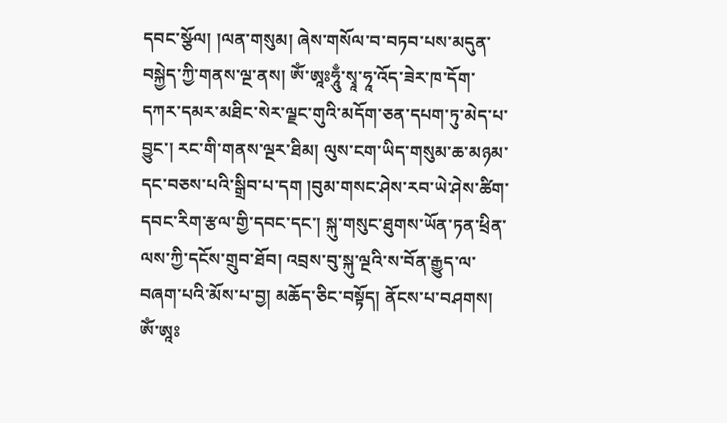དབང་སྩོལ། །ལན་གསུམ། ཞེས་གསོལ་བ་བཏབ་པས་མདུན་བསྐྱེད་ཀྱི་གནས་ལྔ་ནས། ཨོཾ་ཨཱཿཧཱུྃ་སྭཱ་ཧཱ་འོད་ཟེར་ཁ་དོག་དཀར་དམར་མཐིང་སེར་ལྗང་གུའི་མདོག་ཅན་དཔག་ཏུ་མེད་པ་བྱུང་། རང་གི་གནས་ལྔར་ཐིམ། ལུས་ངག་ཡིད་གསུམ་ཆ་མཉམ་དང་བཅས་པའི་སྒྲིབ་པ་དག །བུམ་གསང་ཤེས་རབ་ཡེ་ཤེས་ཚིག་དབང་རིག་རྩལ་གྱི་དབང་དང་། སྐུ་གསུང་ཐུགས་ཡོན་ཏན་ཕྲིན་ལས་ཀྱི་དངོས་གྲུབ་ཐོབ། འབྲས་བུ་སྐུ་ལྔའི་ས་བོན་རྒྱུད་ལ་བཞག་པའི་མོས་པ་བྱ། མཆོད་ཅིང་བསྟོད། ནོངས་པ་བཤགས། ཨོཾ་ཨཱཿ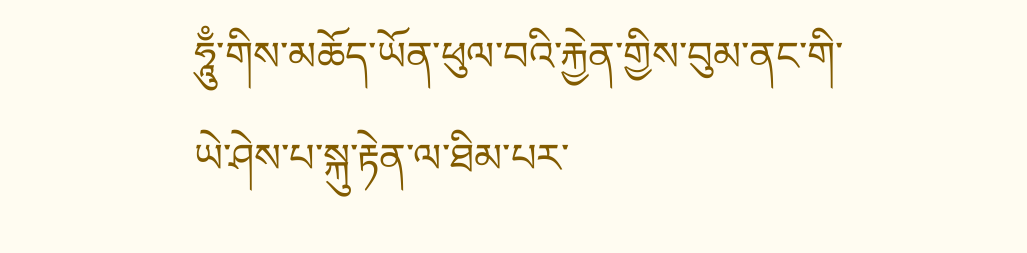ཧཱུྃ་གིས་མཆོད་ཡོན་ཕུལ་བའི་རྐྱེན་གྱིས་བུམ་ནང་གི་ཡེ་ཤེས་པ་སྐུ་རྟེན་ལ་ཐིམ་པར་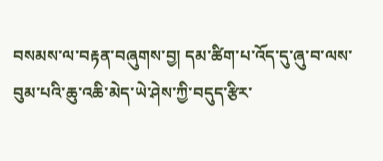བསམས་ལ་བརྟན་བཞུགས་བྱ། དམ་ཚིག་པ་འོད་དུ་ཞུ་བ་ལས་བུམ་པའི་ཆུ་འཆི་མེད་ཡེ་ཤེས་ཀྱི་བདུད་རྩིར་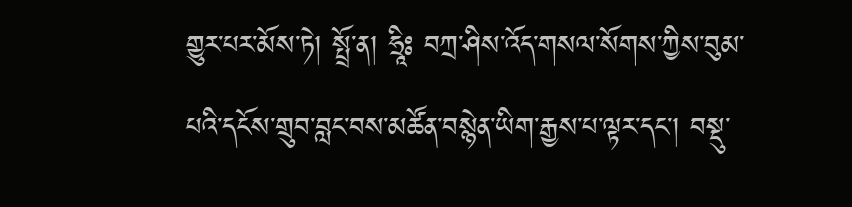གྱུར་པར་མོས་ཏེ། སྤྲོ་ན། ཧྲཱིཿ བཀྲ་ཤིས་འོད་གསལ་སོགས་ཀྱིས་བུམ་པའི་དངོས་གྲུབ་བླང་བས་མཚོན་བསྙེན་ཡིག་རྒྱས་པ་ལྟར་དང་། བསྡུ་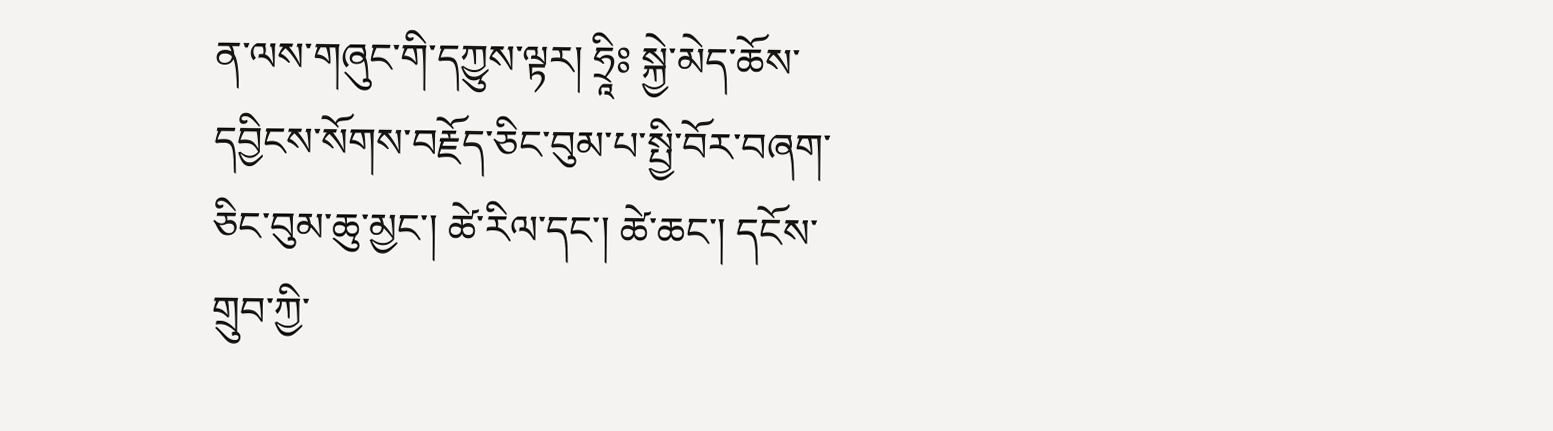ན་ལས་གཞུང་གི་དཀྱུས་ལྟར། ཧྲཱིཿ སྐྱེ་མེད་ཆོས་དབྱིངས་སོགས་བརྗོད་ཅིང་བུམ་པ་སྤྱི་བོར་བཞག་ཅིང་བུམ་ཆུ་མྱང་། ཚེ་རིལ་དང་། ཚེ་ཆང་། དངོས་གྲུབ་ཀྱི་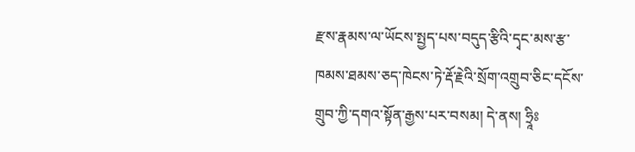རྫས་རྣམས་ལ་ཡོངས་སྤྱད་པས་བདུད་རྩིའི་དྭང་མས་རྩ་ཁམས་ཐམས་ཅད་ཁེངས་ཏེ་རྡོ་རྗེའི་སྲོག་འགྲུབ་ཅིང་དངོས་གྲུབ་ཀྱི་དགའ་སྟོན་རྒྱས་པར་བསམ། དེ་ནས། ཧྲཱིཿ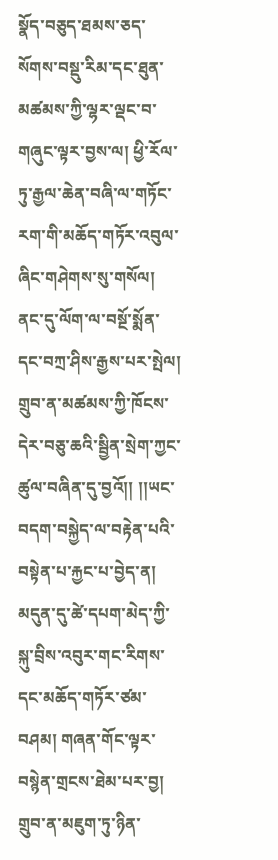སྣོད་བཅུད་ཐམས་ཅད་སོགས་བསྡུ་རིམ་དང་ཐུན་མཚམས་ཀྱི་ལྷར་ལྡང་བ་གཞུང་ལྟར་བྱས་ལ། ཕྱི་རོལ་ཏུ་རྒྱལ་ཆེན་བཞི་ལ་གཏོང་རག་གི་མཆོད་གཏོར་འབུལ་ཞིང་གཤེགས་སུ་གསོལ། ནང་དུ་ལོག་ལ་བསྔོ་སྨོན་དང་བཀྲ་ཤིས་རྒྱས་པར་སྤེལ། གྲུབ་ན་མཚམས་ཀྱི་ཁོངས་དེར་བཅུ་ཆའི་སྦྱིན་སྲེག་ཀྱང་ཚུལ་བཞིན་དུ་བྱའོ།། །།ཡང་བདག་བསྐྱེད་ལ་བརྟེན་པའི་བསྟེན་པ་རྐྱང་པ་བྱེད་ན། མདུན་དུ་ཚེ་དཔག་མེད་ཀྱི་སྐུ་བྲིས་འབུར་གང་རིགས་དང་མཆོད་གཏོར་ཙམ་བཤམ། གཞན་གོང་ལྟར་བསྙེན་གྲངས་ཐེམ་པར་བྱ། གྲུབ་ན་མཇུག་ཏུ་ཉིན་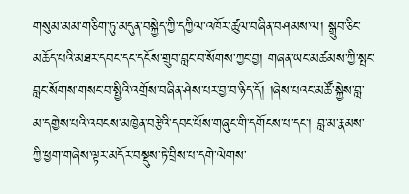གསུམ་མམ་གཅིག་ཏུ་མདུན་བསྐྱེད་ཀྱི་དཀྱིལ་འཁོར་ཚུལ་བཞིན་བཤམས་ལ། སྒྲུབ་ཅིང་མཆོད་པའི་མཐར་དབང་དང་དངོས་གྲུབ་བླང་བ་སོགས་ཀྱང་བྱ། གཞན་ཡང་མཚམས་ཀྱི་སྤང་བླང་སོགས་གསང་བ་སྤྱིའི་འགྲོས་བཞིན་ཤེས་པར་བྱ་བ་ཉིད་དོ། །ཞེས་པའང་མཚོ་སྐྱེས་བླ་མ་དགྱེས་པའི་འབངས་མཁྱེན་བརྩེའི་དབང་པོས་གཞུང་གི་དགོངས་པ་དང་། བླ་མ་རྣམས་ཀྱི་ཕྱག་གཞེས་ལྟར་མདོར་བསྡུས་ཏེ་བྲིས་པ་དགེ་ལེགས་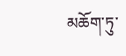མཆོག་ཏུ་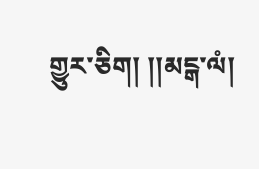གྱུར་ཅིག། །།མངྒ་ལཾ།